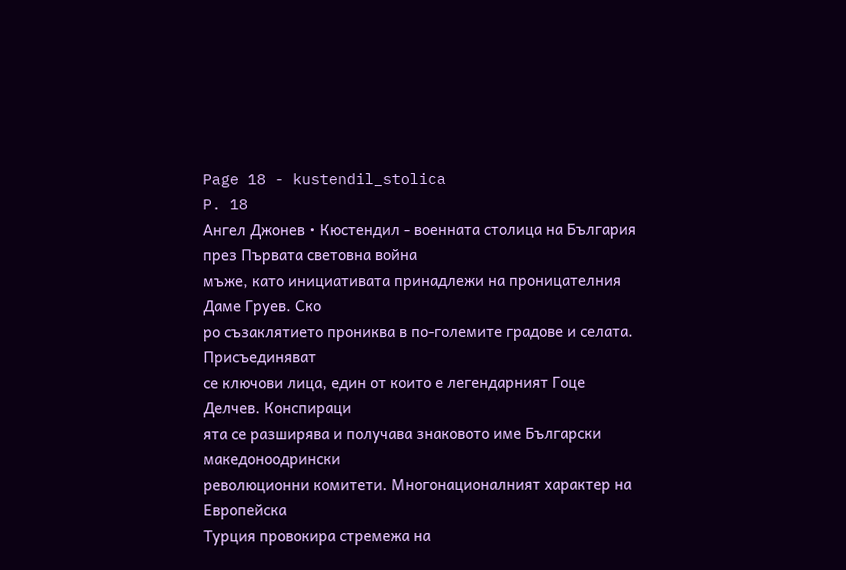Page 18 - kustendil_stolica
P. 18
Ангел Джонев • Кюстендил - военната столица на България през Първата световна война
мъже, като инициативата принадлежи на проницателния Даме Груев. Ско
ро съзаклятието прониква в по-големите градове и селата. Присъединяват
се ключови лица, един от които е легендарният Гоце Делчев. Конспираци
ята се разширява и получава знаковото име Български македоноодрински
революционни комитети. Многонационалният характер на Европейска
Турция провокира стремежа на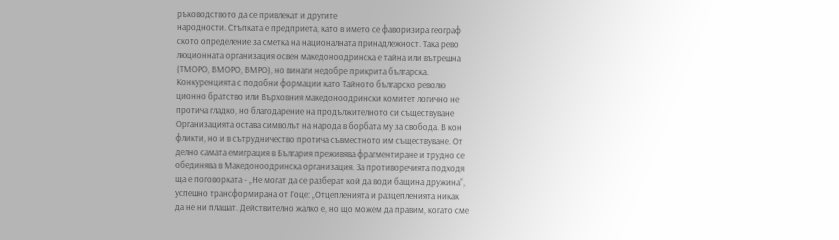ръководството да се привлекат и другите
народности. Стъпката е предприета, като в името се фаворизира географ
ското определение за сметка на националната принадлежност. Така рево
люционната организация освен македоноодринска е тайна или вътрешна
(ТМОРО, ВМОРО, ВМРО), но винаги недобре прикрита българска.
Конкуренцията с подобни формации като Тайното българско револю
ционно братство или Върховния македоноодрински комитет логично не
протича гладко, но благодарение на продължителното си съществуване
Организацията остава символът на народа в борбата му за свобода. В кон
фликти, но и в сътрудничество протича съвместното им съществуване. От
делно самата емиграция в България преживява фрагментиране и трудно се
обединява в Македоноодринска организация. За противоречията подходя
ща е поговорката - „Не могат да се разберат кой да води бащина дружина“,
успешно трансформирана от Гоце: „Отцепленията и разцепленията никак
да не ни плашат. Действително жалко е, но що можем да правим, когато сме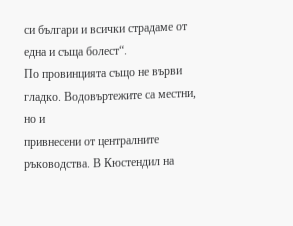си българи и всички страдаме от една и съща болест“.
По провинцията също не върви гладко. Водовъртежите са местни, но и
привнесени от централните ръководства. В Кюстендил на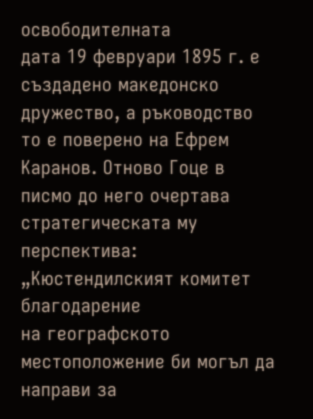освободителната
дата 19 февруари 1895 г. е създадено македонско дружество, а ръководство
то е поверено на Ефрем Каранов. Отново Гоце в писмо до него очертава
стратегическата му перспектива: „Кюстендилският комитет благодарение
на географското местоположение би могъл да направи за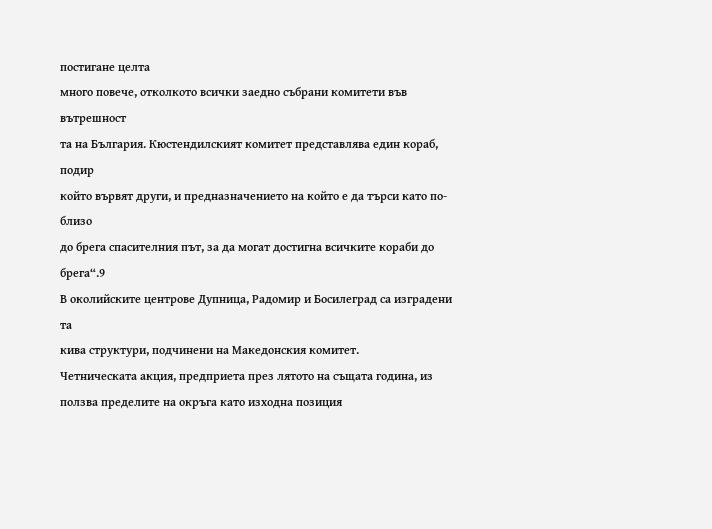постигане целта
много повече, отколкото всички заедно събрани комитети във вътрешност
та на България. Кюстендилският комитет представлява един кораб, подир
който вървят други, и предназначението на който е да търси като по-близо
до брега спасителния път, за да могат достигна всичките кораби до брега“.9
В околийските центрове Дупница, Радомир и Босилеград са изградени та
кива структури, подчинени на Македонския комитет.
Четническата акция, предприета през лятото на същата година, из
ползва пределите на окръга като изходна позиция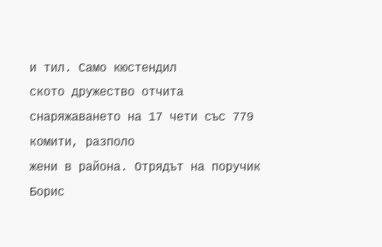и тил. Само кюстендил
ското дружество отчита снаряжаването на 17 чети със 779 комити, разполо
жени в района. Отрядът на поручик Борис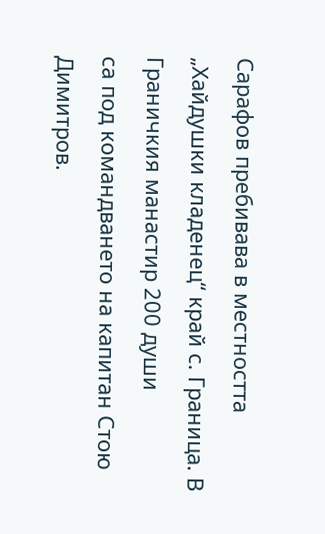Сарафов пребивава в местността
„Хайдушки кладенец“ край с. Граница. В Граничкия манастир 200 души
са под командването на капитан Стою Димитров.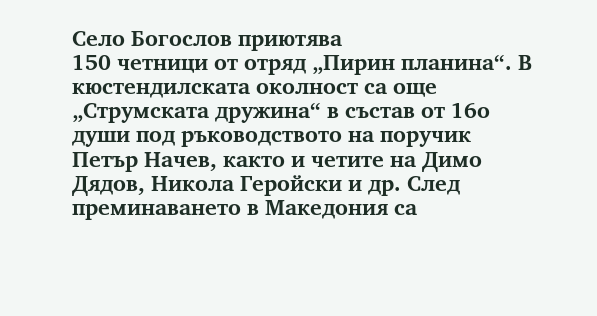Село Богослов приютява
150 четници от отряд „Пирин планина“. В кюстендилската околност са още
„Струмската дружина“ в състав от 16о души под ръководството на поручик
Петър Начев, както и четите на Димо Дядов, Никола Геройски и др. След
преминаването в Македония са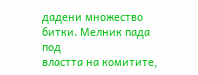дадени множество битки. Мелник пада под
властта на комитите,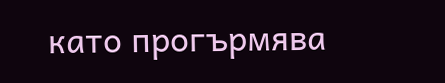като прогърмява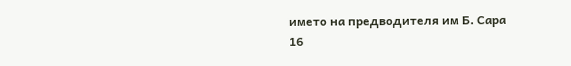името на предводителя им Б. Сара
16